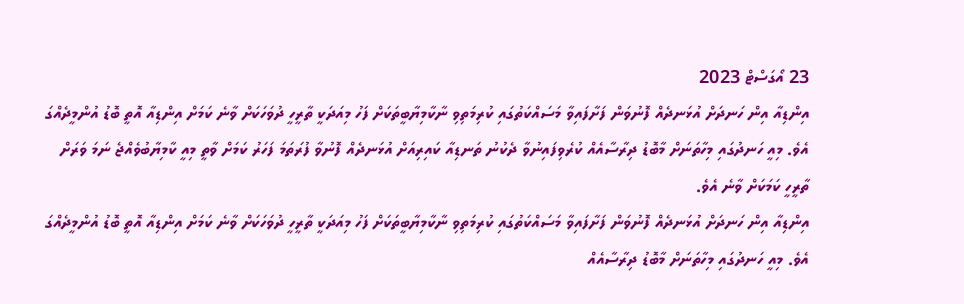23 އޯގަސްޓް 2023
އިންޑިއާ އިން ހަނދަށް އުޅަނދެއް ފޮނުވަން ފަށާފައިވާ މަސައްކަތުގައި ކުރިމަތިވި ނާކާމިޔާބީތަކަށް ފަހު މިއަދަކީ ތާރީހީ ދުވަހަކަށް ވާނެ ކަމަށް އިންޑިއާ އޮތީ ބޮޑު އުންމީދެއްގަ އެވެ. މިއީ ހަނދުގައި މިހާތަނަށް މާބޮޑު ދިރާސާއެއް ކުރެވިފައިނުވާ ދެކުނު ތަނޑިއާ ކައިރިއަށް އުޅަނދެއް ފޮނުވާ ފުރަތަމަ ފަހަރު ކަމަށް ވާތީ މިއީ ކާމިޔާބުވެއްޖެ ނަމަ ވަރަށް ތާރީހީ ކަމަކަށް ވާނެ އެވެ.
އިންޑިއާ އިން ހަނދަށް އުޅަނދެއް ފޮނުވަން ފަށާފައިވާ މަސައްކަތުގައި ކުރިމަތިވި ނާކާމިޔާބީތަކަށް ފަހު މިއަދަކީ ތާރީހީ ދުވަހަކަށް ވާނެ ކަމަށް އިންޑިއާ އޮތީ ބޮޑު އުންމީދެއްގަ އެވެ. މިއީ ހަނދުގައި މިހާތަނަށް މާބޮޑު ދިރާސާއެއް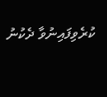ކުރެވިފައިނުވާ ދެކުނު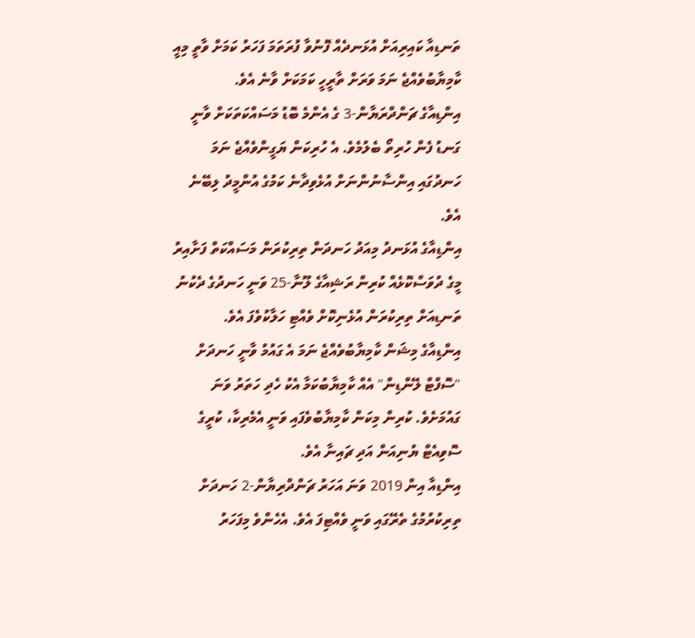ތަނޑިއާ ކައިރިއަށް އުޅަނދެއް ފޮނުވާ ފުރަތަމަ ފަހަރު ކަމަށް ވާތީ މިއީ ކާމިޔާބުވެއްޖެ ނަމަ ވަރަށް ތާރީހީ ކަމަކަށް ވާނެ އެވެ.
އިންޑިއާގެ ޗަންދްރަޔާން-3 ގެ އެންމެ ބޮޑު މަސައްކަތަކަށް ވާނީ ގަނޑު ފެން ހުރިތޯ ބެލުމެވެ. އެ ހުރިކަން ޔަގީންވެއްޖެ ނަމަ ހަނދުގައި އިންސާނުންނަށް އުޅެވިދާނެ ކަމުގެ އުންމީދު ލިބޭނެ އެވެ.
އިންޑިއާގެ އުޅަނދު މިއަދު ހަނދަން ތިރިކުރަން މަސައްކަތް ފަށާއިރު މީގެ ދުވަސްކޮޅެއް ކުރިން ރަޝިއާގެ ލޫނާ-25 ވަނީ ހަނދުގެ ދެކުނު ތަނޑިއަށް ތިރިކުރަން އުޅެނިކޮށް ވެއްޓި ހަލާކުވެފަ އެވެ.
އިންޑިއާގެ މިޝަން ކާމިޔާބުވެއްޖެ ނަމަ އެ ގައުމު ވާނީ ހަނދަށް "ސޮފްޓް ލޭންޑިން" އެއް ކާމިޔާބުކަމާ އެކު ހެދި ހަތަރު ވަނަ ގައުމަށެވެ. ކުރިން މިކަން ކާމިޔާބުވެފައި ވަނީ އެމެރިކާ، ކުރީގެ ސޮވިއެޓް ޔުނިއަން އަދި ޗައިނާ އެވެ.
އިންޑިއާ އިން 2019 ވަނަ އަހަރު ޗަންދްރިޔާން-2 ހަނދަށް ތިރިކުރުމުގެ ތެރޭގައި ވަނީ ވެއްޓިފަ އެވެ. އެހެންވެ މިފަހަރު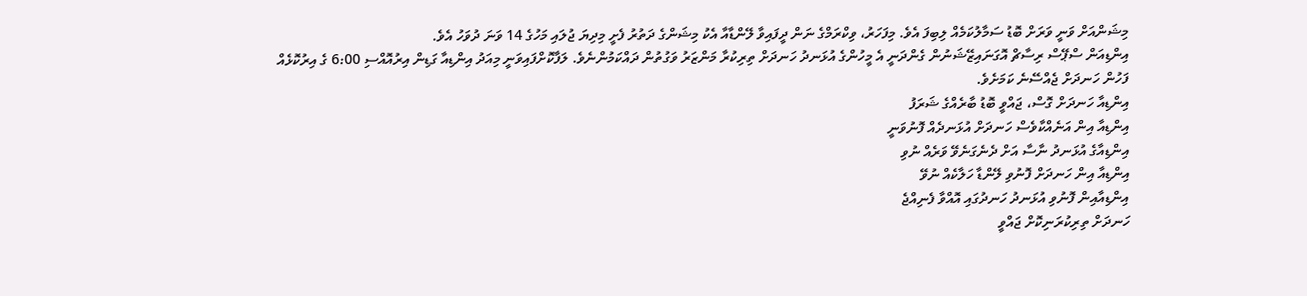މިޝަންއަށް ވަނީ ވަރަށް ބޮޑު ސަމާލުކަމެއް ލިބިފަ އެވެ. މިފަހަރު، ވިކްރަމްގެ ނަން ދީފައިވާ ލޭންޑާއާ އެކު މިޝަންގެ ދަތުރު ފެށީ މިދިޔަ ޖުލައި މަހުގެ 14 ވަނަ ދުވަހު އެވެ.
އިންޑިއަން ސްޕޭސް ރިސާޗް އޮގަނައިޒޭޝަނުން ގެންދަނީ އެ މީހުންގެ އުޅަނދު ހަނދަށް ތިރިކުރާ މަންޒަރު ވަގުތުން ދައްކަމުންނެވެ. ލަފާކޮށްފައިވަނީ މިއަދު އިންޑިއާ ގަޑިން އިރުއޮއްސި 6:00 ގެ އިރުކޮޅެއް ފަހުން ހަނދަށް ޖެއްސޭނެ ކަމަށެވެ.
އިންޑިއާ ހަނދަށް ގޮސް، ޖައްވީ ބޮޑު ބާރެއްގެ ޝަރަފު
އިންޑިއާ އިން އަނެއްކާވެސް ހަނދަށް އުޅަނދެއް ފޮނުވަނީ
އިންޑިއާގެ އުޅަނދު ނާސާ އަށް ދެނެގަނެވޭ ވަރެއް ނުވި
އިންޑިއާ އިން ހަނދަށް ފޮނުވި ލޭންޑާ ހަލާކެއް ނުވޭ
އިންޑިއާއިން ފޮނުވި އުޅަނދު ހަނދުގައި އޮއްވާ ފެނިއްޖެ
ހަނދަށް ތިރިކުރަނިކޮށް ޖައްވީ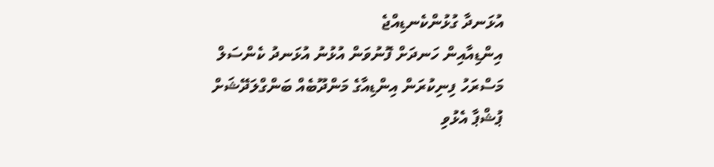އުޅަނދާ ގުޅުންކެނޑިއްޖެ
އިންޑިއާއިން ހަނދަށް ފޮނުވަން އުޅުނު އުޅަނދު ކެންސަލް
މަސްރަހު ފިނިކުރަން އިންޑިއާގެ މަންދޫބެއް ބަންގްލަދޭޝަށް
ޕުޝްޕާ އެޅުވި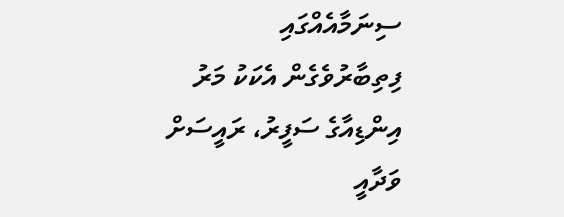ސިނަމާއެއްގައި ފިތިބާރުވެގެން އެކަކު މަރު
އިންޑިއާގެ ސަފީރު، ރައީސަށް ވަދާއީ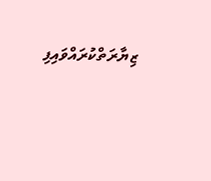ޒިޔާރަތްކުރައްވައިފި